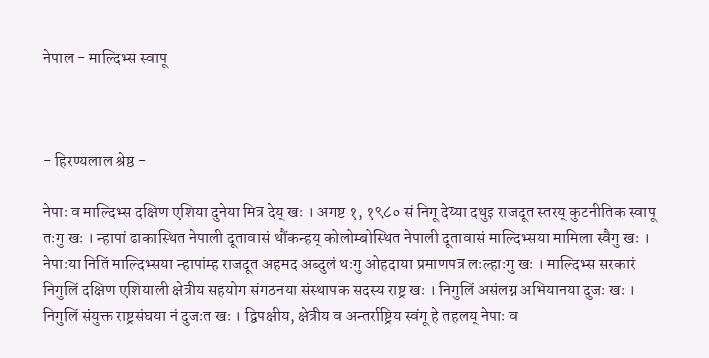नेपाल - माल्दिभ्स स्वापू



- हिरण्यलाल श्रेष्ठ -

नेपाः व माल्दिभ्स दक्षिण एशिया दुनेया मित्र देय् खः । अगष्ट १, १९८० सं निगू देय्या दथुइ राजदूत स्तरय् कुटनीतिक स्वापू तःगु खः । न्हापां ढाकास्थित नेपाली दूतावासं थौंकन्हय् कोलोम्बोस्थित नेपाली दूतावासं माल्दिभ्सया मामिला स्वैगु खः । नेपाःया नितिं माल्दिभ्सया न्हापांम्ह राजदूत अहमद अब्दुलं थःगु ओहदाया प्रमाणपत्र लःल्हाःगु खः । माल्दिभ्स सरकारं निगुलिं दक्षिण एशियाली क्षेत्रीय सहयोग संगठनया संस्थापक सदस्य राष्ट्र खः । निगुलिं असंलग्न अभियानया दुजः खः । निगुलिं संयुक्त राष्ट्रसंघया नं दुजःत खः । द्विपक्षीय, क्षेत्रीय व अन्तर्राष्ट्रिय स्वंगू हे तहलय् नेपाः व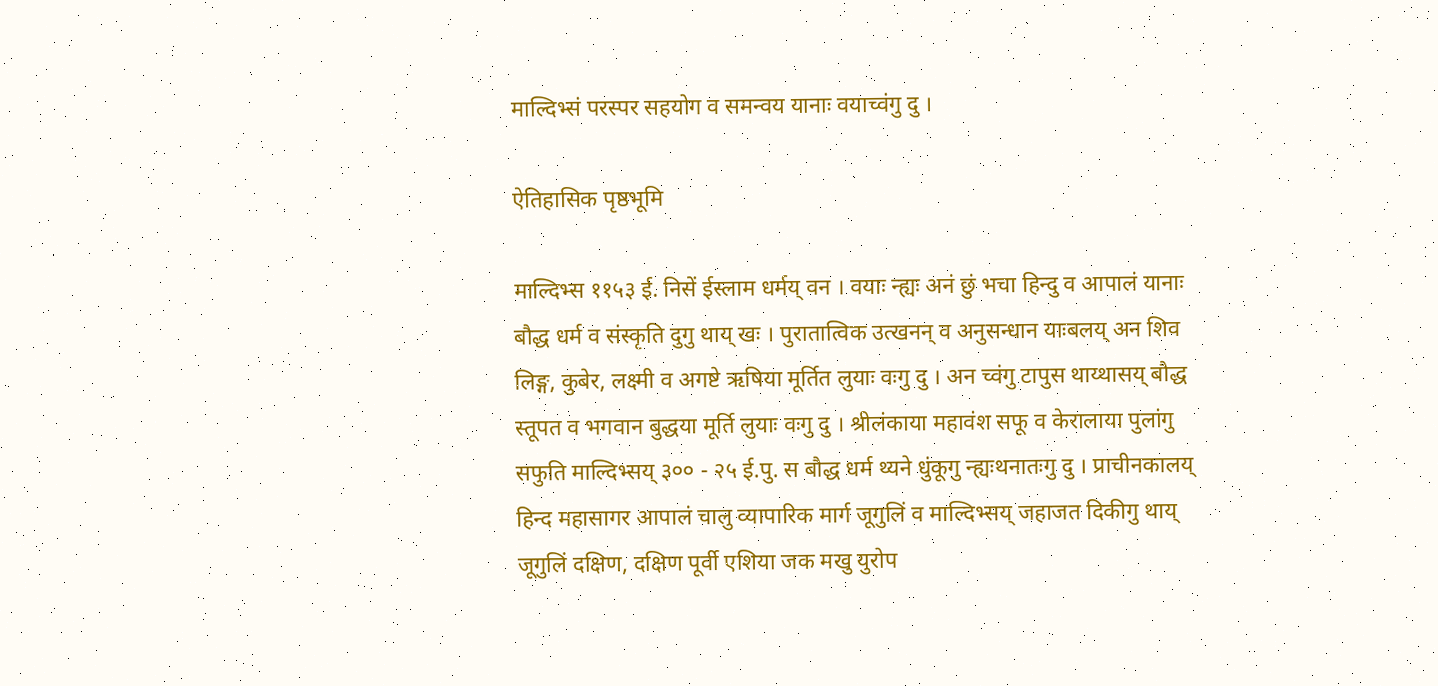माल्दिभ्सं परस्पर सहयोग व समन्वय यानाः वयाच्वंगु दु ।

ऐतिहासिक पृष्ठभूमि

माल्दिभ्स ११५३ ई. निसें ईस्लाम धर्मय् वन । वयाः न्ह्यः अनं छुं भचा हिन्दु व आपालं यानाः बौद्ध धर्म व संस्कृति दुगु थाय् खः । पुरातात्विक उत्खनन् व अनुसन्धान याःबलय् अन शिव लिङ्ग, कुबेर, लक्ष्मी व अगष्टे ऋषिया मूर्तित लुयाः वःगु दु । अन च्वंगु टापुस थाय्थासय् बौद्ध स्तूपत व भगवान बुद्धया मूर्ति लुयाः वःगु दु । श्रीलंकाया महावंश सफू व केरालाया पुलांगु सफुति माल्दिभ्सय् ३०० - २५ ई.पु. स बौद्ध धर्म थ्यने धुंकूगु न्ह्यःथनातःगु दु । प्राचीनकालय् हिन्द महासागर आपालं चालु व्यापारिक मार्ग जूगुलिं व माल्दिभ्सय् जहाजत दिकीगु थाय् जूगुलिं दक्षिण, दक्षिण पूर्वी एशिया जक मखु युरोप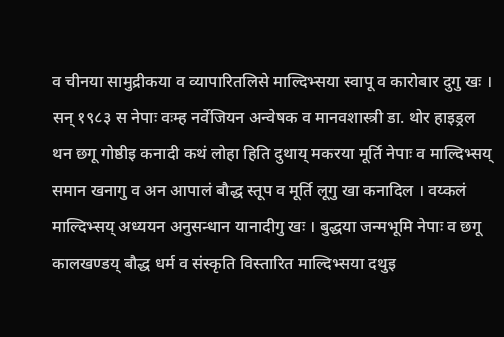व चीनया सामुद्रीकया व व्यापारितलिसे माल्दिभ्सया स्वापू व कारोबार दुगु खः । सन् १९८३ स नेपाः वःम्ह नर्वेजियन अन्वेषक व मानवशास्त्री डा. थोर हाइड्रल थन छगू गोष्ठीइ कनादी कथं लोहा हिति दुथाय् मकरया मूर्ति नेपाः व माल्दिभ्सय् समान खनागु व अन आपालं बौद्ध स्तूप व मूर्ति लूगु खा कनादिल । वय्कलं माल्दिभ्सय् अध्ययन अनुसन्धान यानादीगु खः । बुद्धया जन्मभूमि नेपाः व छगू कालखण्डय् बौद्ध धर्म व संस्कृति विस्तारित माल्दिभ्सया दथुइ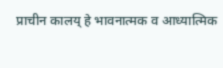प्राचीन कालय् हे भावनात्मक व आध्यात्मिक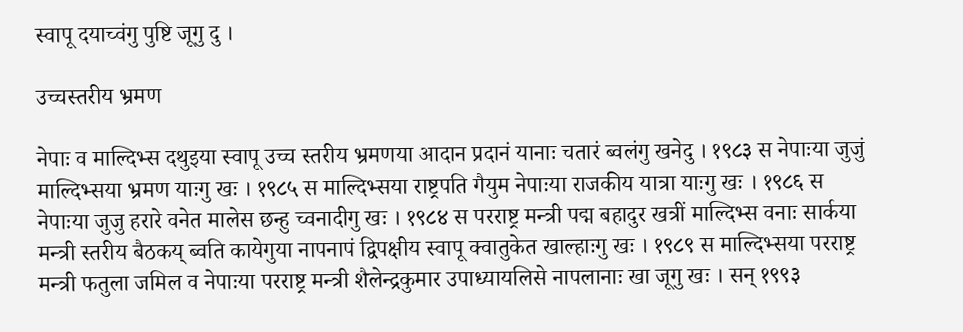स्वापू दयाच्वंगु पुष्टि जूगु दु ।

उच्चस्तरीय भ्रमण

नेपाः व माल्दिभ्स दथुइया स्वापू उच्च स्तरीय भ्रमणया आदान प्रदानं यानाः चतारं ब्वलंगु खनेदु । १९८३ स नेपाःया जुजुं माल्दिभ्सया भ्रमण याःगु खः । १९८५ स माल्दिभ्सया राष्ट्रपति गैयुम नेपाःया राजकीय यात्रा याःगु खः । १९८६ स नेपाःया जुजु हरारे वनेत मालेस छन्हु च्वनादीगु खः । १९८४ स परराष्ट्र मन्त्री पद्म बहादुर खत्रीं माल्दिभ्स वनाः सार्कया मन्त्री स्तरीय बैठकय् ब्वति कायेगुया नापनापं द्विपक्षीय स्वापू क्वातुकेत खाल्हाःगु खः । १९८९ स माल्दिभ्सया परराष्ट्र मन्त्री फतुला जमिल व नेपाःया परराष्ट्र मन्त्री शैलेन्द्रकुमार उपाध्यायलिसे नापलानाः खा जूगु खः । सन् १९९३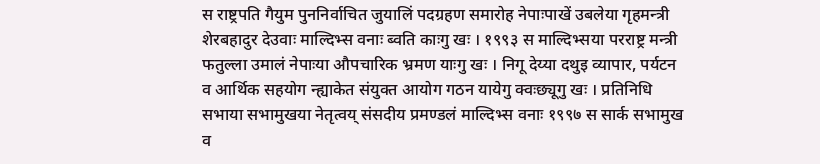स राष्ट्रपति गैयुम पुननिर्वाचित जुयालिं पदग्रहण समारोह नेपाःपाखें उबलेया गृहमन्त्री शेरबहादुर देउवाः माल्दिभ्स वनाः ब्वति काःगु खः । १९९३ स माल्दिभ्सया परराष्ट्र मन्त्री फतुल्ला उमालं नेपाःया औपचारिक भ्रमण याःगु खः । निगू देय्या दथुइ व्यापार, पर्यटन व आर्थिक सहयोग न्ह्याकेत संयुक्त आयोग गठन यायेगु क्वःछ्यूगु खः । प्रतिनिधि सभाया सभामुखया नेतृत्वय् संसदीय प्रमण्डलं माल्दिभ्स वनाः १९९७ स सार्क सभामुख व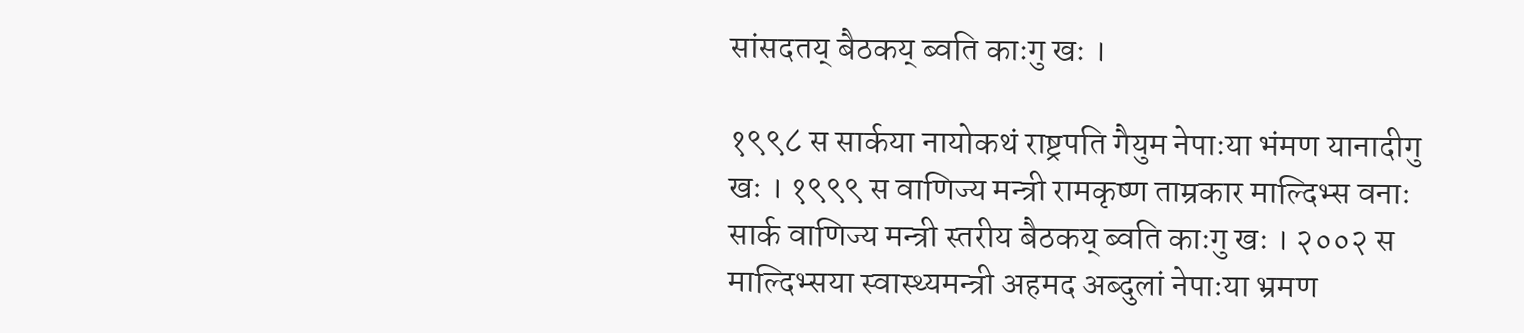सांसदतय् बैठकय् ब्वति काःगु खः ।

१९९८ स सार्कया नायोकथं राष्ट्रपति गैयुम नेपाःया भंमण यानादीगु खः । १९९९ स वाणिज्य मन्त्री रामकृष्ण ताम्रकार माल्दिभ्स वनाः सार्क वाणिज्य मन्त्री स्तरीय बैठकय् ब्वति काःगु खः । २००२ स माल्दिभ्सया स्वास्थ्यमन्त्री अहमद अब्दुलां नेपाःया भ्रमण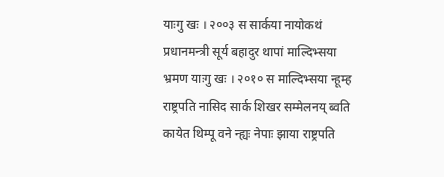याःगु खः । २००३ स सार्कया नायोकथं प्रधानमन्त्री सूर्य बहादुर थापां माल्दिभ्सया भ्रमण याःगु खः । २०१० स माल्दिभ्सया न्हूम्ह राष्ट्रपति नासिद सार्क शिखर सम्मेलनय् ब्वति कायेत थिम्पू वने न्ह्यः नेपाः झाया राष्ट्रपति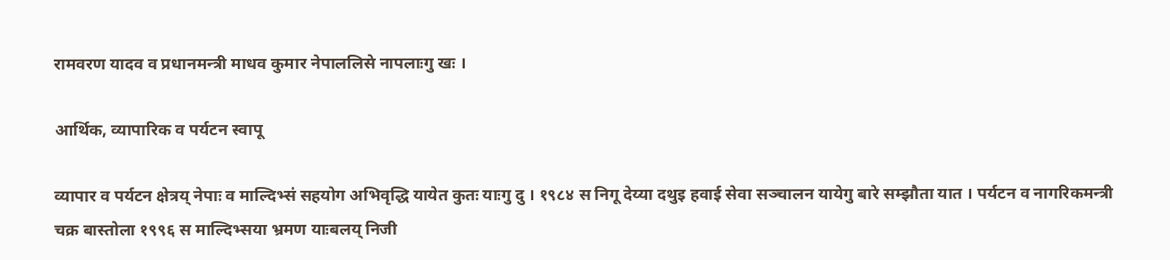रामवरण यादव व प्रधानमन्त्री माधव कुमार नेपाललिसे नापलाःगु खः ।

आर्थिक, व्यापारिक व पर्यटन स्वापू

व्यापार व पर्यटन क्षेत्रय् नेपाः व माल्दिभ्सं सहयोग अभिवृद्धि यायेत कुतः याःगु दु । १९८४ स निगू देय्या दथुइ हवाई सेवा सञ्चालन यायेगु बारे सम्झौता यात । पर्यटन व नागरिकमन्त्री चक्र बास्तोला १९९६ स माल्दिभ्सया भ्रमण याःबलय् निजी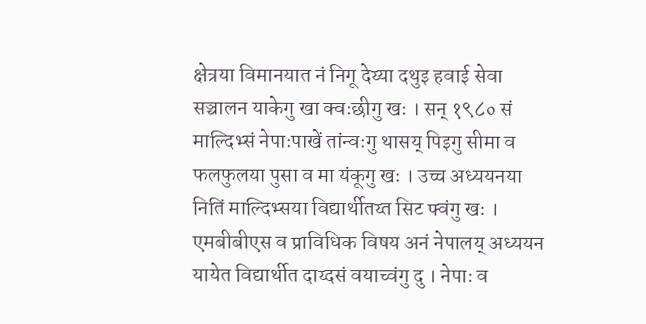क्षेत्रया विमानयात नं निगू देय्या दथुइ हवाई सेवा सञ्चालन याकेगु खा क्वःछीगु खः । सन् १९८० सं माल्दिभ्सं नेपाःपाखें तांन्वःगु थासय् पिइगु सीमा व फलफुलया पुसा व मा यंकूगु खः । उच्च अध्ययनया नितिं माल्दिभ्सया विद्यार्थीतय्त सिट फ्वंगु खः । एमबीबीएस व प्राविधिक विषय अनं नेपालय् अध्ययन यायेत विद्यार्थीत दाय्दसं वयाच्वंगु दु । नेपाः व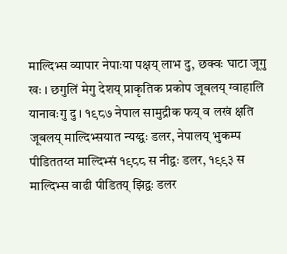माल्दिभ्स व्यापार नेपाःया पक्षय् लाभ दु, छक्वः घाटा जूगु खः । छगुलिं मेगु देशय् प्राकृतिक प्रकोप जूबलय् ग्वाहालि यानावःगु दु । १९८७ नेपाल सामुद्रीक फय् व लखं क्षति जूबलय् माल्दिभ्सयात न्यय्द्वः डलर, नेपालय् भुकम्प पीडिततय्त माल्दिभ्सं १९८८ स नीद्वः डलर, १९९३ स माल्दिभ्स वाढी पीडितय् झिद्वः डलर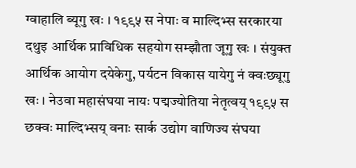ग्वाहालि ब्यूगु खः । १९९५ स नेपाः व माल्दिभ्स सरकारया दथुइ आर्थिक प्राविधिक सहयोग सम्झौता जूगु खः । संयुक्त आर्थिक आयोग दयेकेगु, पर्यटन विकास यायेगु नं क्वःछ्यूगु खः । नेउवा महासंघया नायः पद्मज्योतिया नेतृत्वय् १९९५ स छक्वः माल्दिभ्सय् वनाः सार्क उद्योग वाणिज्य संघया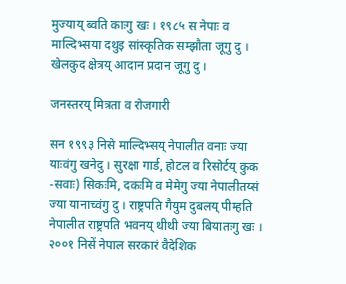मुज्याय् ब्वति काःगु खः । १९८५ स नेपाः व माल्दिभ्सया दथुइ सांस्कृतिक सम्झौता जूगु दु । खेलकुद क्षेत्रय् आदान प्रदान जूगु दु ।

जनस्तरय् मित्रता व रोजगारी

सन १९९३ निसे माल्दिभ्सय् नेपालीत वनाः ज्या याःवंगु खनेदु । सुरक्षा गार्ड, होटल व रिसोर्टय् कुक -सवाः) सिकःमि, दकःमि व मेमेगु ज्या नेपालीतय्सं ज्या यानाच्वंगु दु । राष्ट्रपति गैयुम दुबलय् पीम्हति नेपालीत राष्ट्रपति भवनय् थीथी ज्या बियातःगु खः । २००१ निसें नेपाल सरकारं वैदेशिक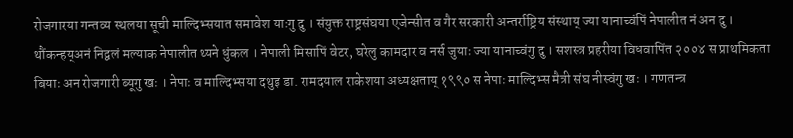रोजगारया गन्तव्य स्थलया सूची माल्दिभ्सयात समावेश याःगु दु । संयुक्त राष्ट्रसंघया एजेन्सीत व गैर सरकारी अन्तर्राष्ट्रिय संस्थाय् ज्या यानाच्वंपिं नेपालीत नं अन दु । थौंकन्हय्अनं निद्वलं मल्याक नेपालीत थ्यने धुंकल । नेपाली मिसापिं वेटर, घरेलु कामदार व नर्स जुयाः ज्या यानाच्वंगु दु । सशस्त्र प्रहरीया विधवापिंत २००४ स प्राथमिकता बियाः अन रोजगारी ब्यूगु खः । नेपाः व माल्दिभ्सया दथुइ डा. रामदयाल राकेशया अध्यक्षताय् १९९० स नेपाः माल्दिभ्स मैत्री संघ नीस्वंगु खः । गणतन्त्र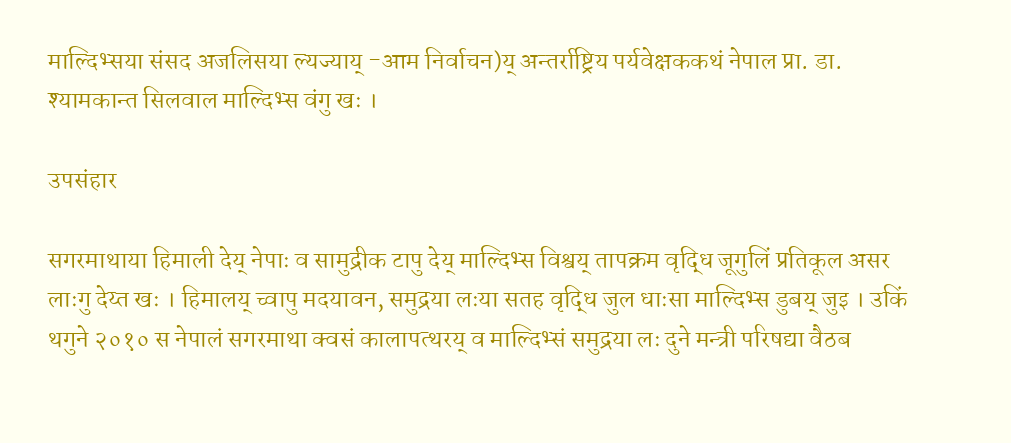माल्दिभ्सया संसद अजलिसया ल्यज्याय् -आम निर्वाचन)य् अन्तर्राष्ट्रिय पर्यवेक्षककथं नेपाल प्रा. डा. श्यामकान्त सिलवाल माल्दिभ्स वंगु खः ।

उपसंहार

सगरमाथाया हिमाली देय् नेपाः व सामुद्रीक टापु देय् माल्दिभ्स विश्वय् तापक्रम वृद्धि जूगुलिं प्रतिकूल असर लाःगु देय्त खः । हिमालय् च्वापु मदयावन, समुद्रया लःया सतह वृद्धि जुल धाःसा माल्दिभ्स डुबय् जुइ । उकिं थगुने २०१० स नेपालं सगरमाथा क्वसं कालापत्थरय् व माल्दिभ्सं समुद्रया लः दुने मन्त्री परिषद्या वैठब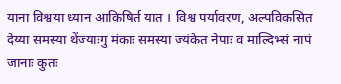याना विश्वया ध्यान आकिषिर्त यात । विश्व पर्यावरण, अल्पविकसित देय्या समस्या थेंज्याःगु मंकाः समस्या ज्यंकेत नेपाः व माल्दिभ्सं नापं जानाः कुतः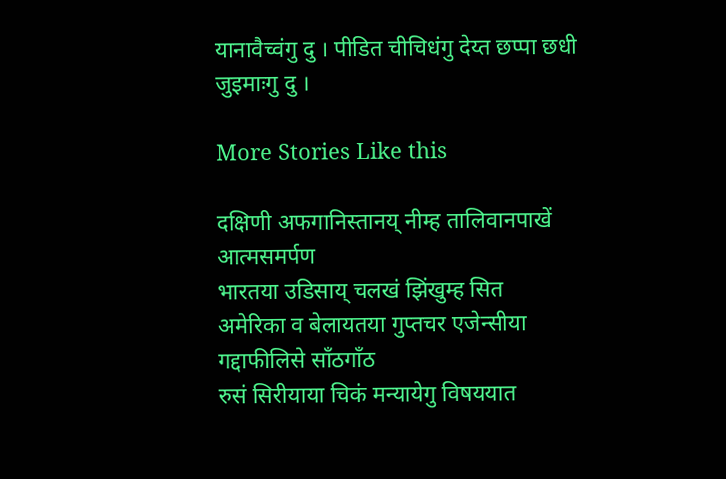यानावैच्वंगु दु । पीडित चीचिधंगु देय्त छप्पा छधी जुइमाःगु दु ।

More Stories Like this

दक्षिणी अफगानिस्तानय् नीम्ह तालिवानपाखें आत्मसमर्पण
भारतया उडिसाय् चलखं झिंखुम्ह सित
अमेरिका व बेलायतया गुप्तचर एजेन्सीया गद्दाफीलिसे साँठगाँठ
रुसं सिरीयाया चिकं मन्यायेगु विषययात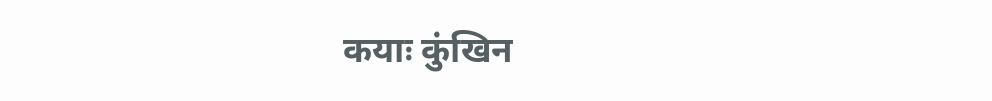कयाः कुंखिन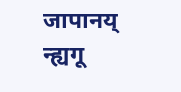जापानय् न्ह्यगू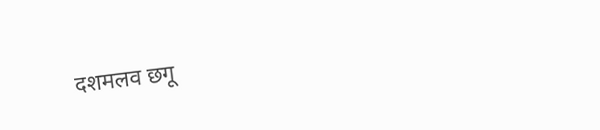दशमलव छगू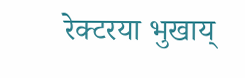रेक्टरया भुखाय्